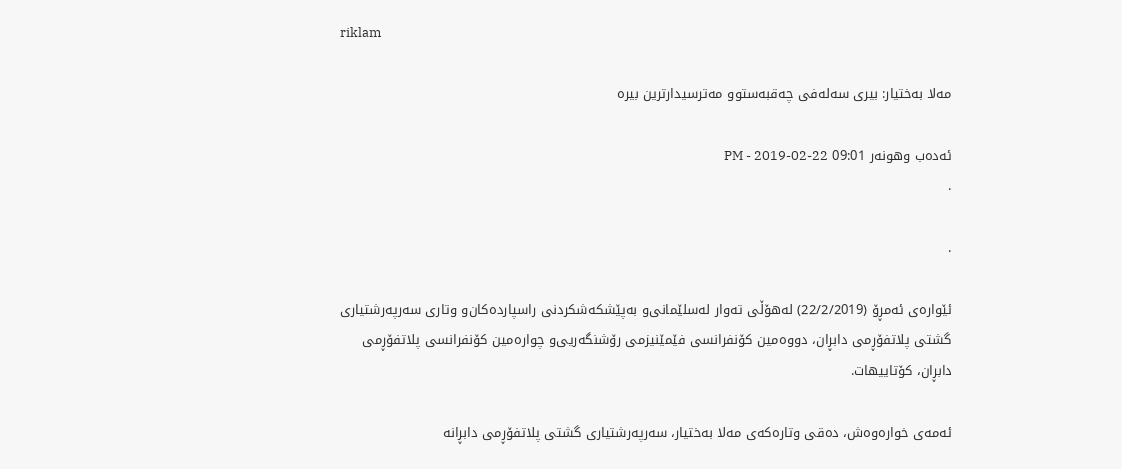riklam

مه‌لا به‌ختیار: بیری سه‌له‌فی چه‌قبه‌ستوو مه‌ترسیدارترین بیره‌

ئەدەب وهونەر 09:01 PM - 2019-02-22
.

.

ئێواره‌ی ئه‌مڕۆ (22/2/2019) له‌هۆڵی ته‌وار له‌سلێمانی‌و به‌پێشكه‌شكردنی راسپارده‌كان‌و وتاری سه‌رپه‌رشتیاری گشتی پلاتفۆڕمی دابڕان، دووه‌مین كۆنفرانسی فێمێنیزمی رۆشنگه‌ریی‌و چواره‌مین كۆنفرانسی پلاتفۆڕمی دابڕان، كۆتاییهات.

ئه‌مه‌ی خواره‌وه‌ش، ده‌قی وتاره‌كه‌ی مه‌لا به‌ختیار، سه‌رپه‌رشتیاری گشتی پلاتفۆڕمی دابڕانه‌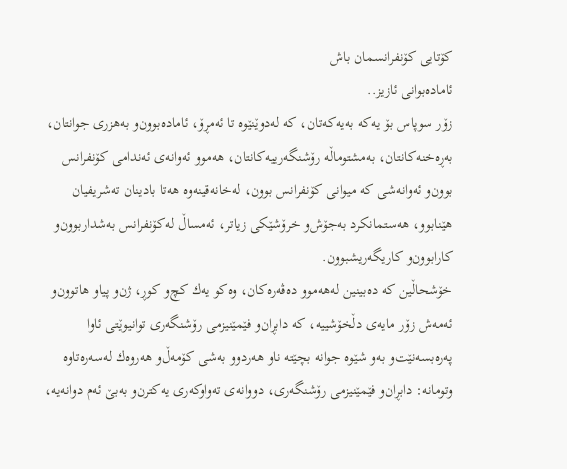كۆتایی كۆنفرانسمان باش
ئاماده‌بوانی ئازیز..
زۆر سوپاس بۆ یه‌كه‌ به‌یه‌كه‌تان، كه‌ له‌دوێنێوه‌ تا ئه‌مڕۆ، ئاماده‌بوون‌و به‌هزری جوانتان، به‌ڕه‌خنه‌كانتان، به‌مشتوماڵه‌ رۆشنگه‌رییه‌كانتان، هه‌موو ئه‌وانه‌ی ئه‌ندامی كۆنفرانس بوون‌و ئه‌وانه‌شی كه‌ میوانی كۆنفرانس بوون، له‌خانه‌قینه‌وه‌ هه‌تا بادینان ته‌شریفیان هێنابوو، هه‌ستمانكرد به‌جۆش‌و خرۆشێكی زیاتر، ئه‌مساڵ له‌كۆنفرانس به‌شداربوون‌و كارابوون‌و كاریگه‌ریشبوون.
خۆشحاڵین كه‌ ده‌بینین له‌هه‌موو ده‌ڤه‌ره‌كان، وه‌كو یه‌ك كچ‌و كوڕ، ژن‌و پیاو هاتوون‌و ئه‌مه‌ش زۆر مایه‌ی دڵخۆشییه‌، كه‌ دابڕان‌و فێمێنیزمی رۆشنگه‌ری توانیوێتی ئاوا په‌ره‌بسه‌نێت‌و به‌و شێوه‌ جوانه‌ بچێته‌ ناو هه‌ردوو به‌شی كۆمه‌ڵ‌و هه‌روه‌ك له‌سه‌ره‌تاوه‌ وتومانه‌: دابڕان‌و فێمێنیزمی رۆشنگه‌ری، دووانه‌ی ته‌واوكه‌ری یه‌كترن‌و به‌بێ‌ ئه‌م دوانه‌یه‌،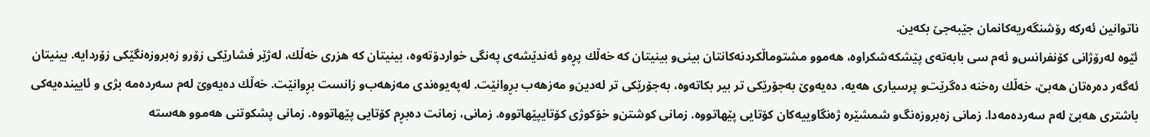ناتوانین ئه‌ركه‌ رۆشنگه‌ریه‌كانمان جێبه‌جێ‌ بكه‌ین.
ئێوه‌ له‌رۆژانی كۆنفرانس‌و ئه‌م سی بابه‌ته‌ی پێشكه‌شكراوه‌، هه‌موو مشتوماڵكردنه‌كانتان بینی‌و بینیتان كه‌ خه‌ڵك پڕه‌‌و ئه‌ندێشه‌ی په‌نگی خواردۆته‌وه‌، بینیتان كه‌ هزری خه‌ڵك، له‌ژێر فشارێكی زۆرو زه‌بروزه‌نگێكی زۆردایه‌. بینیتان ئه‌گه‌ر ده‌ره‌تان هه‌بێ‌، خه‌ڵك ره‌خنه‌ ده‌گرێت‌و پرسیاری هه‌یه‌، ده‌یه‌وێ‌ به‌جۆرێكی تر بیر بكاته‌وه‌، به‌جۆرێكی تر له‌دین‌و مه‌زهه‌ب بڕوانێت. له‌په‌یوه‌ندی مه‌زهه‌ب‌و زانست بڕوانێت. خه‌ڵك ده‌یه‌وێ‌ له‌م سه‌رده‌مه‌ بژی و ئایینده‌یه‌كی باشتری هه‌بێ‌ له‌م سه‌رده‌مه‌دا. زمانی زه‌بروزه‌نگ‌و شمشێره‌ ژه‌نگاوییه‌كان كۆتایی پێهاتووه‌. زمانی كوشتن‌و خۆكوژی كۆتایپێهاتووه‌. زمانی، زمانت ده‌بڕم كۆتایی پێهاتووه‌. زمانی پشكوتنی هه‌موو هه‌سته‌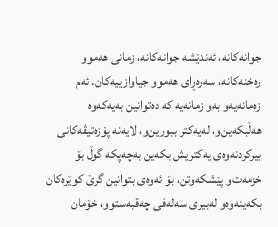جوانه‌كانه‌، ئه‌ندێشه‌ جوانه‌كانه‌، زمانی هه‌موو ره‌خنه‌كانه‌، سه‌ره‌ڕای هه‌موو جیاوازییه‌كان. ئه‌م زه‌مانه‌یه‌و به‌و زمانه‌یه‌ كه‌ ده‌توانین به‌یه‌كه‌وه‌ هه‌ڵبكه‌ین‌و، له‌یه‌كتر ببورین‌و، لایه‌نه‌ پۆزه‌تیڤه‌كانی بیركردنه‌وه‌ی یه‌كتریش بكه‌ین به‌چه‌پكه‌ گوڵ بۆ خزمه‌ت‌و پێشكه‌وتن، بۆ ئه‌وه‌ی بتوانین گرێ‌ كوێره‌كان بكه‌ینه‌وه‌و له‌بیری سه‌له‌فی چه‌قبه‌ستوو، خۆمان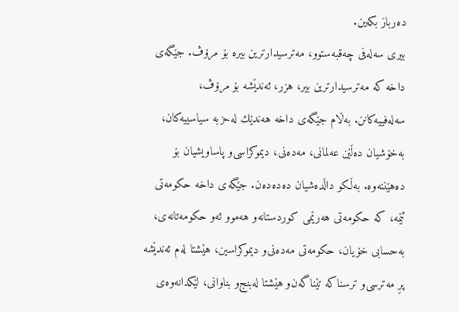ده‌رباز بكه‌ین.
بیری سه‌له‌فی چه‌قبه‌ستوو، مه‌ترسیدارترین بیره‌ بۆ مرۆڤ. جێگه‌ی داخه‌ كه‌ مه‌ترسیدارترین بیر، هزر، ئه‌ندێشه‌ بۆ مرۆڤ، سه‌له‌فییه‌كانن. به‌ڵام جێگه‌ی داخه‌ هه‌ندێك له‌حزبه‌ سیاسییه‌كان، به‌خۆشیان ده‌ڵێن عه‌لمانی، مه‌ده‌نی، دیموكراسی‌و پاساویشیان بۆ ده‌هێننه‌وه‌. به‌ڵكو داڵده‌شیان ده‌ده‌ده‌ن. جێگه‌ی داخه‌ حكومه‌تی ئێمه‌، كه‌ حكومه‌تی هه‌رێمی كوردستانه‌‌و هه‌موو ئه‌و حكومه‌تانه‌ی، به‌حسابی خۆیان، حكومه‌تی مه‌ده‌نی‌و دیموكراسین، هێشتا له‌م ئه‌ندێشه‌ پڕ مه‌ترسی‌و ترسناكه‌ تێناگه‌ن‌و هێشتا له‌بنج‌و بناوانی، لێكدانه‌وه‌ی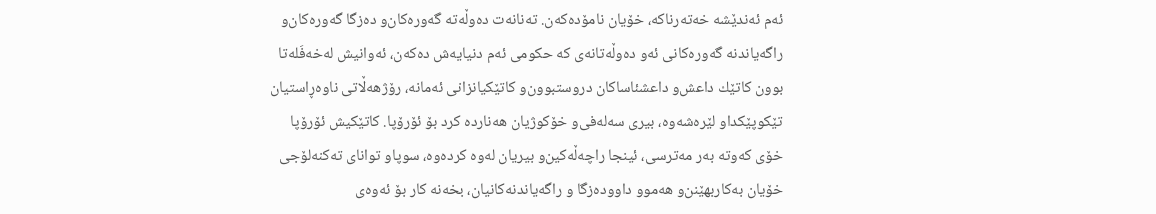ئه‌م ئه‌ندێشه‌ خه‌ته‌رناكه‌، خۆیان نامۆده‌كه‌ن. ته‌نانه‌ت ده‌وڵه‌ته‌ گه‌وره‌كان‌و ده‌زگا گه‌وره‌كان‌و راگه‌یاندنه‌ گه‌وره‌كانی ئه‌و ده‌وڵه‌تانه‌ی كه‌ حكومی ئه‌م دنیایه‌ش ده‌كه‌ن، ئه‌وانیش له‌خه‌فَله‌تا بوون كاتێك داعش‌و داعشئاساكان دروستبوون‌و كاتێكیانزانی ئه‌مانه‌، رۆژهه‌ڵاتی ناوه‌ڕاستیان تێكوپێكدا‌و لێره‌شه‌وه‌، بیری سه‌له‌فی‌و خۆكوژیان هه‌نارده‌ كرد بۆ ئۆرۆپا. كاتێكیش ئۆرۆپا خۆی كه‌وته‌ به‌ر مه‌ترسی، ئینجا راچه‌ڵه‌كین‌و بیریان له‌وه‌ كرده‌وه‌، سوپا‌و توانای ته‌كنه‌لۆجی خۆیان به‌كاربهێنن‌و هه‌موو داووده‌زگا و راگه‌یاندنه‌كانیان، بخه‌نه‌ كار بۆ ئه‌وه‌ی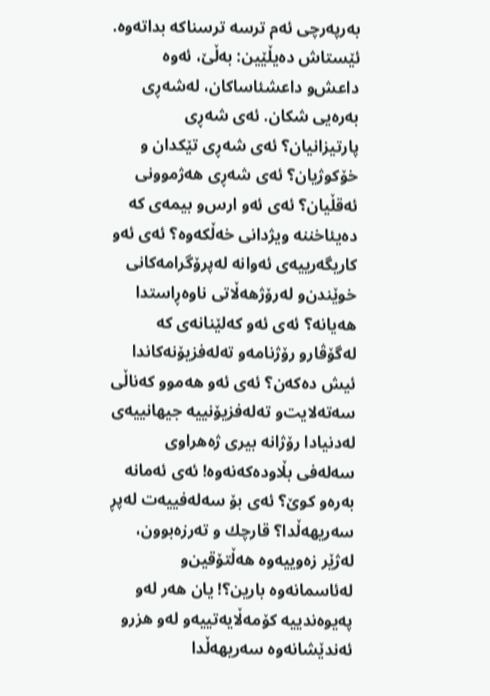به‌رپه‌رچی ئه‌م ترسه‌ ترسناكه‌ بداته‌وه‌.
ئێستاش ده‌یڵێین: به‌ڵێ‌، ئه‌وه‌ داعش‌و داعشئاساكان، له‌شه‌ڕی به‌ره‌یی شكان. ئه‌ی شه‌ڕی پارتیزانیان؟ ئه‌ی شه‌ڕی تێكدان و خۆكوژیان؟ ئه‌ی شه‌ڕی هه‌ژموونی ئه‌قڵیان؟ ئه‌ی ئه‌و ارس‌و بیمه‌ی كه‌ ده‌یئاخننه‌ ویژدانی خه‌ڵكه‌وه‌؟ ئه‌ی ئه‌و كاریگه‌رییه‌ی ئه‌وانه‌ له‌پرۆگرامه‌كانی خوێندن‌و له‌رۆژهه‌ڵاتی ناوه‌ڕاستدا هه‌یانه‌؟ ئه‌ی ئه‌و كه‌لێنانه‌ی كه‌ له‌گۆڤارو رۆژنامه‌و ته‌له‌فزیۆنه‌كاندا ئیش ده‌كه‌ن؟ ئه‌ی ئه‌و هه‌موو كه‌ناڵی سه‌ته‌لایت‌و ته‌له‌فزیۆنییه‌ جیهانییه‌ی له‌دنیادا رۆژانه‌ بیری ژه‌هراوی سه‌له‌فی بڵاوده‌كه‌نه‌وه‌! ئه‌ی ئه‌مانه‌ به‌ره‌و كوێ‌؟ ئه‌ی بۆ سه‌له‌فییه‌ت له‌پڕ سه‌ریهه‌ڵدا؟ قارچك و ته‌رزه‌بوون، له‌ژێر زه‌وییه‌وه‌ هه‌ڵتۆقین‌و له‌ئاسمانه‌وه‌ بارین؟! یان هه‌ر له‌و په‌یوه‌ندییه‌ كۆمه‌ڵایه‌تییه‌و له‌و هزرو ئه‌ندێشانه‌وه‌ سه‌ریهه‌ڵدا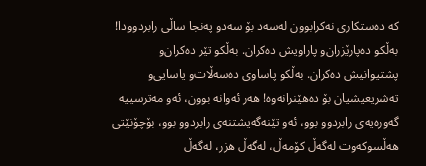كه‌ ده‌ستكاری نه‌كرابوون له‌سه‌د بۆ سه‌دو په‌نجا ساڵی رابردوودا! به‌ڵكو ده‌پارێزران‌و پاراویش ده‌كران. به‌ڵكو تێر ده‌كران‌و پشتیوانیش ده‌كران. به‌ڵكو پاساوی ده‌سه‌ڵات‌و یاسایی‌و ته‌شریعیشیان بۆ ده‌هێنرانه‌وه‌! هه‌ر ئه‌وانه‌ بوون، ئه‌و مه‌ترسییه‌ گه‌وره‌یه‌ی رابردوو بوو، ئه‌و تێنه‌گه‌یشتنه‌ی رابردوو بوو، بۆچۆنێتی هه‌ڵسوكه‌وت له‌گه‌ڵ كۆمه‌ڵ، له‌گه‌ڵ هزر، له‌گه‌ڵ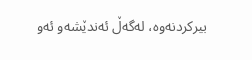بیركردنه‌وه‌، له‌گه‌ڵ ئه‌ندێشه‌و ئه‌و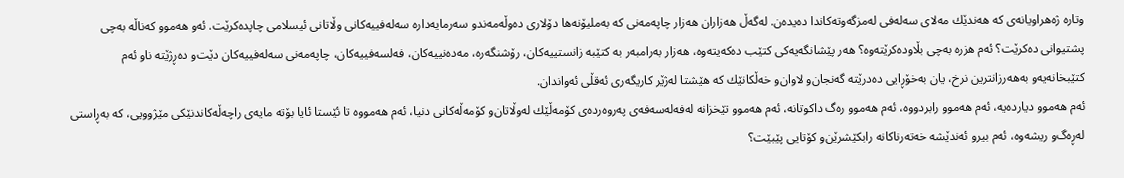وتاره‌ ژه‌هراویانه‌ی كه‌ هه‌ندێك مه‌لای سه‌له‌فی له‌مزگه‌وته‌كاندا ده‌یده‌ن. له‌گه‌ڵ هه‌زاران هه‌زار چاپه‌مه‌نی كه‌ به‌ملیۆنه‌ها دۆلاری ده‌وڵه‌مه‌ندو سه‌رمایه‌داره‌ سه‌له‌فییه‌كانی وڵاتانی ئیسلامی چاپده‌كرێت. ئه‌و هه‌موو كه‌ناڵه‌ به‌چی پشتیوانی ده‌كرێت؟ ئه‌م هزره‌ به‌چی بڵاوده‌كرێته‌وه‌؟ هه‌ر پێشانگه‌یه‌كی كتێب ده‌كه‌یته‌وه‌، هه‌زار به‌رامبه‌ر به‌ كتێبه‌ زانستییه‌كان، رۆشنگه‌ره‌، مه‌ده‌نییه‌كان، فه‌لسه‌فییه‌كان، چاپه‌مه‌نی سه‌له‌فییه‌كان دێت‌و ده‌ڕژێته‌ ناو ئه‌م كتێبخانه‌یه‌و به‌هه‌رزانترین نرخ، یان به‌خۆڕایی ده‌درێته‌ گه‌نجان‌و لاوان‌و خه‌ڵكانێك كه‌ هێشتا له‌ژێر كاریگه‌ری ئه‌قڵی ئه‌واندان.
ئه‌م هه‌موو دیارده‌یه‌، ئه‌م هه‌موو رابردووه‌، ئه‌م هه‌موو ره‌گ داكوتانه‌، ئه‌م هه‌موو تێخزانه‌ له‌فه‌له‌سه‌فه‌ی په‌روه‌رده‌ی كۆمه‌ڵێك له‌وڵاتان‌و كۆمه‌ڵه‌كانی دنیا، ئه‌م هه‌مووه‌ تا ئێستا ئایا بۆته‌ مایه‌ی راچه‌ڵه‌كاندنێكی مێژوویی، كه‌ به‌ڕاستی له‌ڕه‌گ‌و ریشه‌وه‌، ئه‌م بیرو ئه‌ندێشه‌ خه‌ته‌رناكانه‌ رابكێشرێن‌و كۆتایی پێبێت؟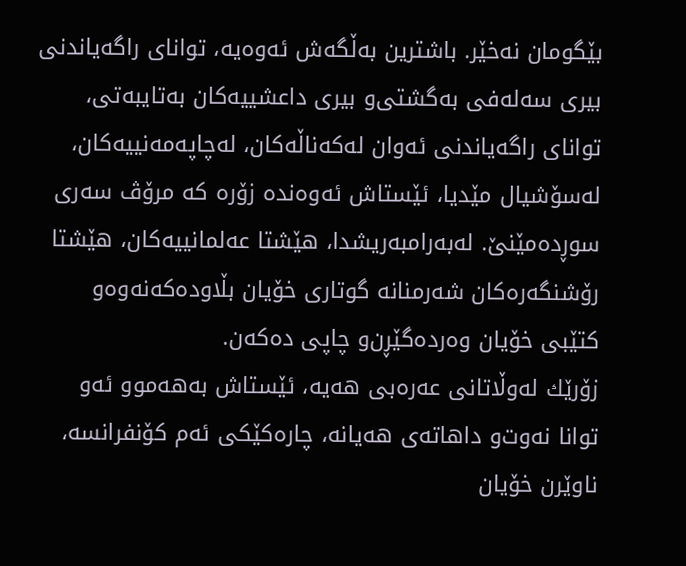بێگومان نه‌خێر. باشترین به‌ڵگه‌ش ئه‌وه‌یه‌، توانای راگه‌یاندنی بیری سه‌له‌فی به‌گشتی‌و بیری داعشییه‌كان به‌تایبه‌تی، توانای راگه‌یاندنی ئه‌وان له‌كه‌ناڵه‌كان، له‌چاپه‌مه‌نییه‌كان، له‌سۆشیال مێدیا، ئێستاش ئه‌وه‌نده‌ زۆره‌ كه‌ مرۆڤ سه‌ری سوڕده‌مێنێ‌. له‌به‌رامبه‌ریشدا، هێشتا عه‌لمانییه‌كان، هێشتا رۆشنگه‌ره‌كان شه‌رمنانه‌ گوتاری خۆیان بڵاوده‌كه‌نه‌وه‌‌و كتێبی خۆیان وه‌رده‌گێڕن‌و چاپی ده‌كه‌ن.
زۆرێك له‌وڵاتانی عه‌ره‌بی هه‌یه‌، ئێستاش به‌هه‌موو ئه‌و توانا نه‌وت‌و داهاته‌ی هه‌یانه‌، چاره‌كێكی ئه‌م كۆنفرانسه‌، ناوێرن خۆیان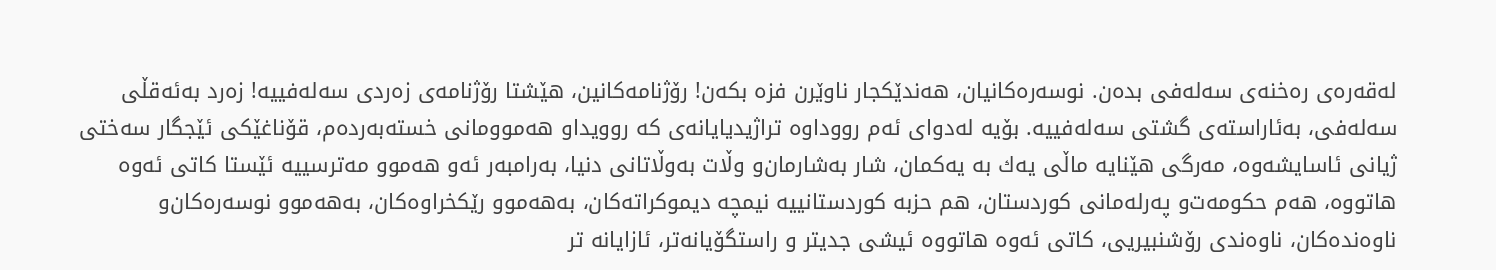له‌قه‌ره‌ی ره‌خنه‌ی سه‌له‌فی بده‌ن. نوسه‌ره‌كانیان، هه‌ندێكجار ناوێرن فزه‌ بكه‌ن! رۆژنامه‌كانین، هێشتا رۆژنامه‌ی زه‌ردی سه‌له‌فییه‌! زه‌رد به‌ئه‌قڵی سه‌له‌فی، به‌ئاراسته‌ی گشتی سه‌له‌فییه‌. بۆیه‌ له‌دوای ئه‌م رووداوه‌ تراژیدیایانه‌ی كه‌ روویداو هه‌موومانی خسته‌به‌رده‌م، قۆناغێكی ئێجگار سه‌ختی ژیانی ئاسایشه‌وه‌، مه‌رگی هێنایه‌ ماڵی یه‌ك به‌ یه‌كمان، شار به‌شارمان‌و وڵات به‌وڵاتانی دنیا، به‌رامبه‌ر ئه‌و هه‌موو مه‌ترسییه‌ ئێستا كاتی ئه‌وه‌ هاتووه‌، هه‌م حكومه‌ت‌و په‌رله‌مانی كوردستان، هم حزبه‌ كوردستانییه‌ نیمچه‌ دیموكراته‌كان، به‌هه‌موو رێكخراوه‌كان، به‌هه‌موو نوسه‌ره‌كان‌و ناوه‌نده‌كان، ناوه‌ندی رۆشنبیریی، كاتی ئه‌وه‌ هاتووه‌ ئیشی جدیتر و راستگۆیانه‌تر، ئازایانه‌ تر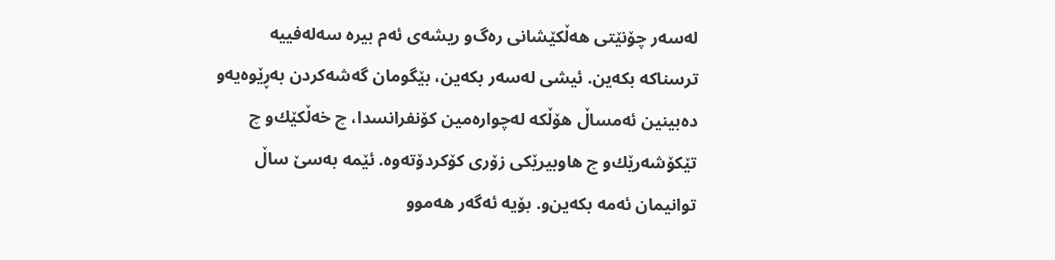له‌سه‌ر چۆنێتی هه‌ڵكێشانی ره‌گ‌و ریشه‌ی ئه‌م بیره‌ سه‌له‌فییه‌ ترسناكه‌ بكه‌ین. ئیشی له‌سه‌ر بكه‌ین، بێگومان گه‌شه‌كردن به‌ڕێوه‌یه‌‌و ده‌بینین ئه‌مساڵ هۆڵكه‌ له‌چواره‌مین كۆنفرانسدا، چ خه‌ڵكێك‌و چ تێكۆشه‌رێك‌و چ هاوبیرێكی زۆری كۆكردۆته‌وه‌. ئێمه‌ به‌سێ‌ ساڵ توانیمان ئه‌مه‌ بكه‌ین‌و. بۆیه‌ ئه‌گه‌ر هه‌موو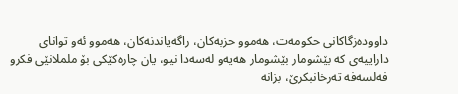داووده‌زگاكانی حكومه‌ت، هه‌موو حزبه‌كان، راگه‌یاندنه‌كان، هه‌موو ئه‌و توانای داراییه‌ی كه‌ بێشومار بێشومار هه‌یه‌و له‌سه‌دا نیو، یان چاره‌كێكی بۆ ململانێی فكرو فه‌لسه‌فه‌ ته‌رخانبكرێ‌، بزانه‌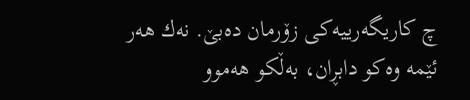چ كاریگه‌رییه‌كی زۆرمان ده‌بێ‌. نه‌ك هه‌ر ئێمه‌ وه‌كو دابڕان، به‌ڵكو هه‌موو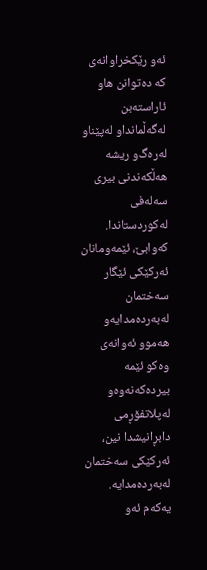ئه‌و رێكخراوانه‌ی كه‌ ده‌توانن هاو ئاراسته‌بن له‌گه‌ڵمانداو له‌پێناو له‌ره‌گ‌و ریشه‌ هه‌ڵكه‌ندنی بیری سه‌له‌فی له‌كوردستاندا.
كه‌وابێ‌، ئێمه‌ومانان ئه‌ركێكی ئێگار سه‌ختمان له‌به‌رده‌مدایه‌‌و هه‌موو ئه‌وانه‌ی وه‌كو ئێمه‌ بیرده‌كه‌نه‌وه‌‌و له‌پلاتفۆڕمی دابڕانیشدا نین، ئه‌ركێكی سه‌ختمان له‌به‌رده‌مدایه‌. یه‌كه‌م ئه‌و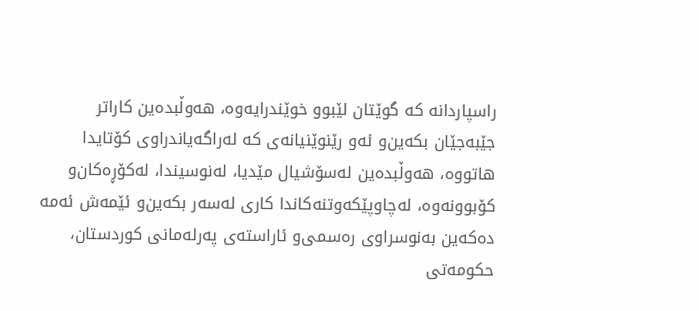راسپاردانه‌ كه‌ گوێتان لێبوو خوێندرایه‌وه‌، هه‌وڵبده‌ین كاراتر جێبه‌جێان بكه‌ین‌و ئه‌و رێنوێنیانه‌ی كه‌ له‌راگه‌یاندراوی كۆتایدا هاتووه‌، هه‌وڵبده‌ین له‌سۆشیال مێدیا، له‌نوسیندا، له‌كۆڕه‌كان‌و كۆبوونه‌وه‌، له‌چاوپێكه‌وتنه‌كاندا كاری له‌سه‌ر بكه‌ین‌و ئێمه‌ش ئه‌مه‌ ده‌كه‌ین به‌نوسراوی ره‌سمی‌و ئاراسته‌ی په‌رله‌مانی كوردستان، حكومه‌تی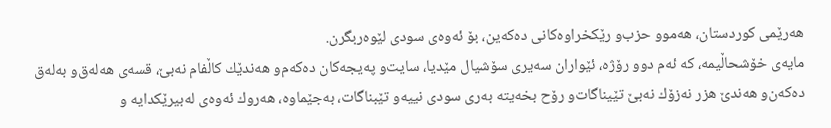هه‌رێمی كوردستان، هه‌موو حزب‌و رێكخراوه‌كانی ده‌كه‌ین، بۆ ئه‌وه‌ی سودی لێوه‌ربگرن.
مایه‌ی خۆشحاڵیمه‌، كه‌ ئه‌م دوو رۆژه‌، ئێواران سه‌یری سۆشیال مێدیا، سایت‌و په‌یجه‌كان ده‌كه‌م‌و هه‌ندێك كاڵفام نه‌بێ‌، قسه‌ی هه‌له‌ق‌و به‌له‌ق ده‌كه‌ن‌و هه‌ندێ‌ هزر نه‌زۆك نه‌بێ‌ تێیناگات‌و رۆح بخه‌یته‌ به‌ری سودی نییه‌‌و تێبناگات، به‌جێماوه‌، هه‌روك ئه‌وه‌ی له‌بیرێكدایه‌ و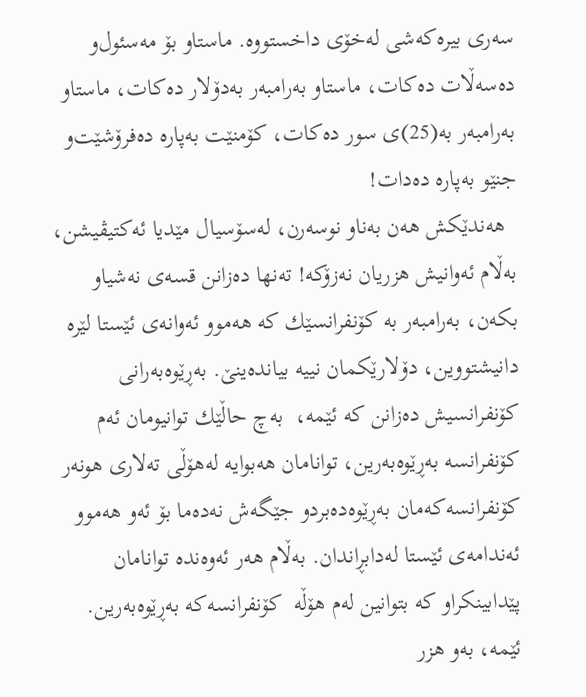سه‌ری بیره‌كه‌شی له‌خۆی داخستووه‌. ماستاو بۆ مه‌سئول‌و ده‌سه‌ڵات ده‌كات، ماستاو به‌رامبه‌ر به‌دۆلار ده‌كات، ماستاو به‌رامبه‌ر به‌(25)ی سور ده‌كات، كۆمنێت به‌پاره‌ ده‌فرۆشێت‌و جنێو به‌پاره‌ ده‌دات!
  هه‌ندێكش هه‌ن به‌ناو نوسه‌رن، له‌سۆسیال مێدیا ئه‌كتیڤیشن، به‌ڵام ئه‌وانیش هزریان نه‌زۆكه‌! ته‌نها ده‌زانن قسه‌ی نه‌شیاو بكه‌ن، به‌رامبه‌ر به‌ كۆنفرانسێك كه‌ هه‌موو ئه‌وانه‌ی ئێستا لێره‌ دانیشتووین، دۆلارێكمان نییه‌ بیانده‌ینێ‌. به‌ڕێوه‌به‌رانی كۆنفرانسیش ده‌زانن كه‌ ئێمه‌،  به‌چ حاڵێك توانیومان ئه‌م كۆنفرانسه‌ به‌ڕێوه‌به‌رین، توانامان هه‌بوایه‌ له‌هۆڵی ته‌لاری هونه‌ر كۆنفرانسه‌كه‌مان به‌ڕێوه‌ده‌بردو جێگه‌ش نه‌ده‌ما بۆ ئه‌و هه‌موو ئه‌ندامه‌ی ئێستا له‌دابڕاندان. به‌ڵام هه‌ر ئه‌وه‌نده‌ توانامان پێدابینكراو كه‌ بتوانین له‌م هۆڵه‌  كۆنفرانسه‌كه‌ به‌ڕێوه‌به‌رین.
ئێمه‌، به‌و هزر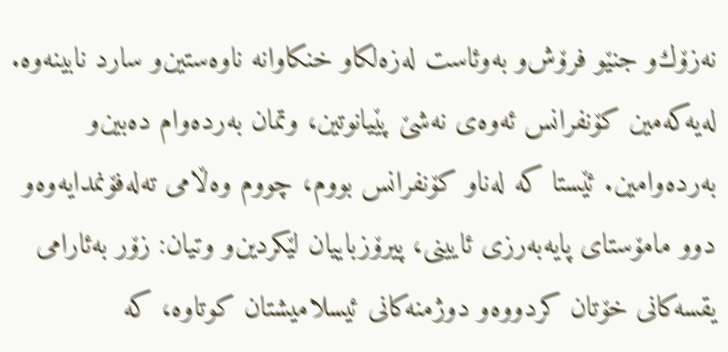نه‌زۆك‌و جنێو فرۆش‌و به‌وئاست له‌زه‌لكاو خنكاوانه‌ ناوه‌ستین‌و سارد نابینه‌وه‌. له‌یه‌كه‌مین كۆنفرانس ئه‌وه‌ی نه‌شێ‌ پێیانوتین، وتمان به‌رده‌وام ده‌بین‌و به‌رده‌وامین. ئێستا كه‌ له‌ناو كۆنفرانس بووم، چووم وه‌ڵامی ته‌له‌فۆنمدایه‌وه‌و دوو مامۆستای پایه‌به‌رزی ئایینی، پیرۆزباییان لێكردین‌و وتیان: زۆر به‌ئارامی یقسه‌كانی خۆتان كردووه‌و دوژمنه‌كانی ئیسلامیشتان كوتاوه‌، كه‌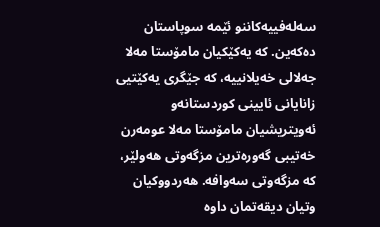سه‌له‌فییه‌كاننو ئێمه‌ سوپاستان ده‌كه‌ین. كه‌ یه‌كێكیان مامۆستا مه‌لا جه‌لالی خه‌یلانییه‌، كه‌ جێگری یه‌كێتیی زانایانی ئایینی كوردستانه‌‌و ئه‌ویتریشیان مامۆستا مه‌لا عومه‌رن خه‌تیبی گه‌وره‌ترین مزگه‌وتی هه‌ولێر، كه‌ مزگه‌وتی سه‌وافه‌. هه‌ردووكیان وتیان دیقه‌تمان داوه‌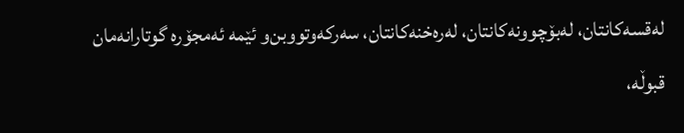له‌قسه‌كانتان، له‌بۆچوونه‌كانتان، له‌ره‌خنه‌كانتان، سه‌ركه‌وتووبن‌و ئێمه‌ ئه‌مجۆره‌ گوتارانه‌مان قبوڵه‌،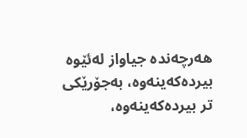هه‌رچه‌نده‌ جیاواز له‌ئێوه‌ بیرده‌كه‌ینه‌وه‌، به‌جۆرێكی تر بیرده‌كه‌ینه‌وه‌،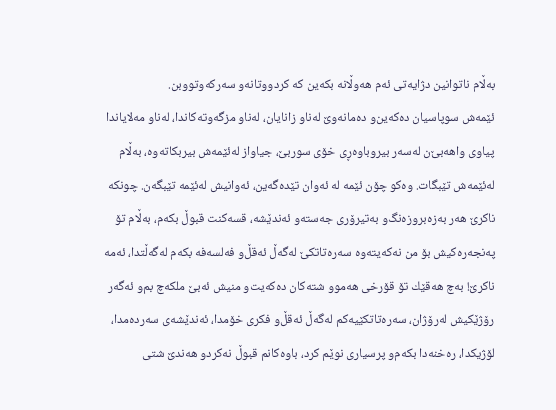به‌ڵام ناتوانین دژایه‌تی ئه‌م هه‌وڵانه‌ بكه‌ین كه‌ كردووتانه‌و سه‌ركه‌وتووبن.
ئێمه‌ش سوپاسیان ده‌كه‌ین‌و ده‌مانه‌وێ‌ له‌ناو زانایان، له‌ناو مزگه‌وته‌كاندا، له‌ناو مه‌لایاندا پیاوی واهه‌بێ‌ن له‌سه‌ر بیروباوه‌ڕی خۆی سوربێ‌، جیاواز له‌ئێمه‌ش بیربكاته‌وه‌، به‌ڵام له‌ئێمه‌ش تێبگات. وه‌كو چۆن ئێمه‌ له‌ ئه‌وان تێده‌گه‌ین، ئه‌وانیش له‌ئێمه‌ تێبگه‌ن. چونكه‌ ناكرێ‌ هه‌ر به‌زه‌بروزه‌نگ‌و به‌تیرۆری جه‌سته‌و ئه‌ندێشه‌، قسه‌كنت قبوڵ بكه‌م، به‌ڵام تۆ په‌نجه‌ره‌كیش بۆ من نه‌كه‌یته‌وه‌ سه‌ره‌تاتكێ‌ له‌گه‌ڵ ئه‌قڵ‌و فه‌لسه‌فه‌ بكه‌م له‌گه‌ڵتدا، ئه‌مه‌ ناكرێ‌! به‌چ هه‌قێك تۆ قۆرخی هه‌موو شته‌كان ده‌كه‌یت‌و منیش ئه‌بێ‌ ملكه‌چ بم‌و ئه‌گه‌ر رۆژێكیش له‌رۆژان، سه‌ره‌تاتكێیه‌كم له‌گه‌ڵ ئه‌قڵ‌و فكری خۆمدا، ئه‌ندێشه‌ی سه‌رده‌مدا، لۆژیكدا، ره‌خنه‌دا بكه‌م‌و پرسیاری نوێم كرد، باوه‌كانم قبوڵ نه‌كردو هه‌ندێ‌ شتی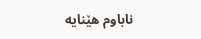ناباوم هێنایه‌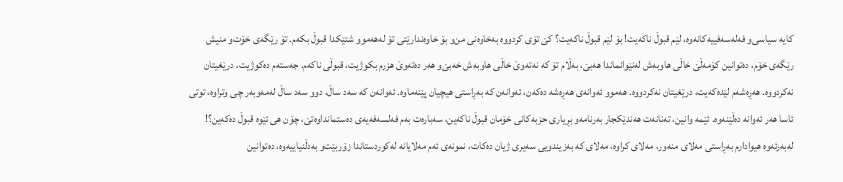كایه‌ سیاسی‌و فه‌له‌سه‌فییه‌كانه‌وه‌، لێم قبوڵ ناكه‌یت! بۆ لێم قبوڵ ناكه‌یت؟ كێ‌ تۆی كردووه‌ به‌خاوه‌نی من‌و بۆ خاوه‌ندارێتی تۆ له‌هه‌موو شتێكدا قبوڵ بكه‌م. تۆ رێگه‌ی خۆت‌و منیش رێگه‌ی خۆم، ده‌توانین كۆمه‌ڵێ‌ خاڵی هاوبه‌ش له‌نێوانماندا هه‌بێ‌، به‌ڵام تۆ كه‌ نه‌ته‌وێ‌ خاڵی هاوبه‌ش خه‌بێ‌‌و هه‌ر ده‌ته‌وێ‌ هزرم بكوژیت، قبوڵی ناكه‌م. جه‌سته‌م ده‌كوژیت، درێغیتان نه‌كردووه‌. هه‌ڕه‌شه‌م لێده‌كه‌یت، درێغیتان نه‌كردووه‌. هه‌موو ئه‌وانه‌ی هه‌ڕه‌شه‌ ده‌كه‌ن، ئه‌وانه‌ن كه‌ به‌ڕاستی هیچیان پێنه‌ماوه‌. ئه‌وانه‌ن كه‌ سه‌د ساڵ، دوو سه‌د ساڵ له‌مه‌وبه‌ر چی وتراوه‌، توتی ئاسا هه‌ر ئه‌وانه‌ ده‌ڵێنه‌وه‌. ئێمه‌ وانین، ته‌نانه‌ت هه‌ندێكجار به‌رنامه‌‌و بڕیاری حزبه‌كانی خۆمان قبوڵ ناكه‌ین، سه‌باره‌ت به‌م فه‌لسه‌فه‌یه‌ی ده‌ستمانداوه‌تێ‌، چۆن هی ئێوه‌ قبوڵ ده‌كه‌ین؟! له‌به‌رئه‌وه‌ هیوادارم به‌ڕاستی مه‌لای منه‌ور، مه‌لای كراوه‌، مه‌لای كه‌ به‌زیندویی سه‌یری ژیان ده‌كات، نمونه‌ی ئه‌م مه‌لایانه‌ له‌كوردستاندا زۆربێت‌و به‌دڵنیاییه‌وه‌، ده‌توانین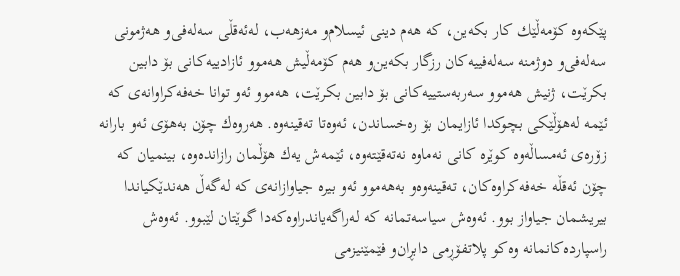پێكه‌وه‌ كۆمه‌ڵێك كار بكه‌ین، كه‌ هه‌م دینی ئیسلام‌و مه‌زهه‌ب، له‌ئه‌قڵی سه‌له‌فی‌و هه‌ژمونی سه‌له‌فی‌و دوژمنه‌ سه‌له‌فییه‌كان رزگار بكه‌ین‌و هه‌م كۆمه‌ڵیش هه‌موو ئازادییه‌كانی بۆ دابین بكرێت، ژنیش هه‌موو سه‌ربه‌ستییه‌كانی بۆ دابین بكرێت، هه‌موو ئه‌و توانا خه‌فه‌كراوانه‌ی كه‌ ئێمه‌ له‌هۆڵێكی بچوكدا ئازایمان بۆ ره‌خساندن، ئه‌وه‌تا ته‌قینه‌وه‌. هه‌روه‌ك چۆن به‌هۆی ئه‌و بارانه‌ زۆره‌ی ئه‌مساڵه‌وه‌ كوێره‌ كانی نه‌ماوه‌ نه‌ته‌قێته‌وه‌، ئێمه‌ش یه‌ك هۆڵمان رازانده‌وه‌، بینمیان كه‌ چۆن ئه‌قڵه‌ خه‌فه‌كراوه‌كان، ته‌قینه‌وه‌و به‌هه‌موو ئه‌و بیره‌ جیاوازانه‌ی كه‌ له‌گه‌ڵ هه‌ندێكیاندا بیریشمان جیاواز بوو. ئه‌وه‌ش سیاسه‌تمانه‌ كه‌ له‌راگه‌یاندراوه‌كه‌دا گوێتان لێبوو. ئه‌وه‌ش راسپارده‌كانمانه‌ وه‌كو پلاتفۆڕمی دابڕان‌و فێمێنیزمی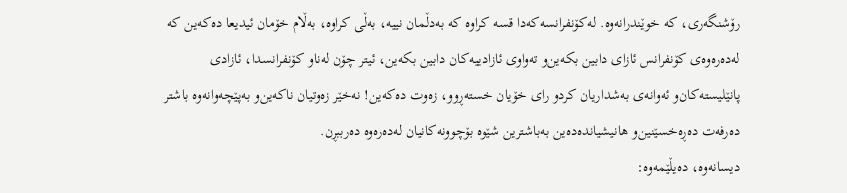رۆشنگه‌ری، كه‌ خوێندرانه‌وه‌. له‌كۆنفرانسه‌كه‌دا قسه‌ كراوه‌ كه‌ به‌دڵمان نییه‌، به‌ڵی كراوه‌، به‌ڵام خۆمان ئیدیعا ده‌كه‌ین كه‌ له‌ده‌ره‌وه‌ی كۆنفرانس ئازای دابین بكه‌ین‌و ته‌واوی ئازادییه‌كان دابین بكه‌ین، ئیتر چۆن له‌ناو كۆنفرانسدا، ئازادی پانێلیسته‌كان‌و ئه‌وانه‌ی به‌شداریان كردو رای خۆیان خسته‌ڕوو، زه‌وت ده‌كه‌ین! نه‌خێر زه‌وتیان ناكه‌ین‌و به‌پێچه‌وانه‌وه‌ باشتر ده‌رفه‌ت ده‌ڕه‌خسێنین‌و هانیشیانده‌ده‌ین به‌باشترین شێوه‌ بۆچوونه‌كانیان له‌ده‌ره‌وه‌ ده‌رببڕن.
دیسانه‌وه‌، ده‌یڵێمه‌وه‌: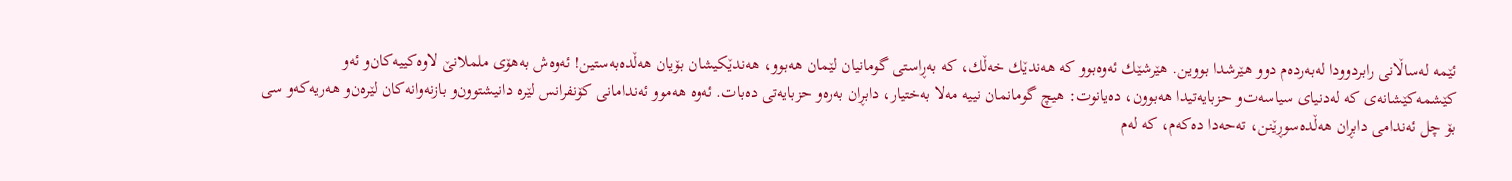ئێمه‌ له‌ساڵانی رابردوودا له‌به‌رده‌م دوو هێرشدا بووین. هێرشێك ئه‌وه‌بوو كه‌ هه‌ندێك خه‌ڵك، كه‌ به‌ڕاستی گومانیان لێمان هه‌بوو، هه‌ندێكیشان بۆیان هه‌ڵده‌به‌ستین! ئه‌وه‌ش به‌هۆی ململانێ‌ لاوه‌كییه‌كان‌و ئه‌و كێشمه‌كێشانه‌ی كه‌ له‌دنیای سیاسه‌ت‌و حزبایه‌تیدا هه‌بوون، ده‌یانوت: هیچ گومانمان نییه‌ مه‌لا به‌ختیار، دابڕان به‌ره‌و حزبایه‌تی ده‌بات. ئه‌وه‌ هه‌موو ئه‌ندامانی كۆنفرانس لێره‌ دانیشتوون‌و بازنه‌وانه‌كان لێره‌ن‌و هه‌ریه‌كه‌و سی بۆ چل ئه‌ندامی دابڕان هه‌ڵده‌سوڕێنن، ته‌حه‌دا ده‌كه‌م، كه‌ له‌م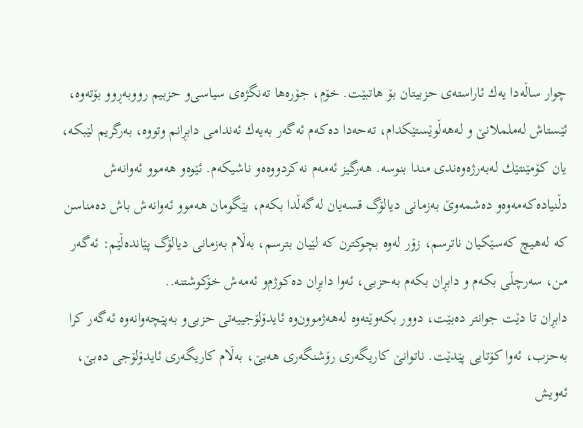چوار ساڵه‌دا یه‌ك ئاراسته‌ی حزبیتان بۆ هاتبێت. خۆم، جۆره‌ها ته‌نگژه‌ی سیاسی‌و حزبیم رووبه‌ڕوو بۆته‌وه‌، ئێستاش له‌ململانێ‌ و له‌هه‌ڵوێستێكدام، ته‌حه‌دا ده‌كه‌م ئه‌گه‌ر به‌یه‌ك ئه‌ندامی دابڕانم وتووه‌، به‌رگریم لێبكه‌، یان كۆمێنتێك له‌به‌رژه‌وه‌ندی مندا بنوسه‌. هه‌رگیز ئه‌مه‌م نه‌كردووه‌ه‌و ناشیكه‌م. ئێوه‌و هه‌موو ئه‌وانه‌ش دڵنیاده‌كه‌مه‌وه‌‌و ده‌شمه‌وێ‌ به‌زمانی دیالۆگ قسه‌یان له‌گه‌ڵدا بكه‌م، بێگومان هه‌موو ئه‌وانه‌ش باش ده‌مناسن كه‌ له‌هیچ كه‌سێكیان ناترسم، زۆر له‌وه‌ بچوكترن كه‌ لێیان بترسم، به‌ڵام به‌زمانی دیالۆگ پێانده‌ڵێم: ئه‌گه‌ر من، سه‌رچڵی بكه‌م و دابڕان بكه‌م به‌حزبی، ئه‌وا دابڕان ده‌كوژم‌و ئه‌مه‌ش خۆكوشتنه‌..
دابڕان تا دێت جوانتر ده‌بێت، دوور بكه‌وێته‌وه‌ له‌هه‌ژموون‌وه‌ ئایدۆلۆجییه‌تی حزبی‌و به‌پێچه‌وانه‌وه‌ ئه‌گه‌ر كرا به‌حزب، ئه‌وا كۆتایی پێدێت. ناتوانێ‌ كاریگه‌ری رۆشنگه‌ری هه‌بێ‌، به‌ڵام كاریگه‌ری ئایدۆلۆجی ده‌بێ‌، ئه‌ویش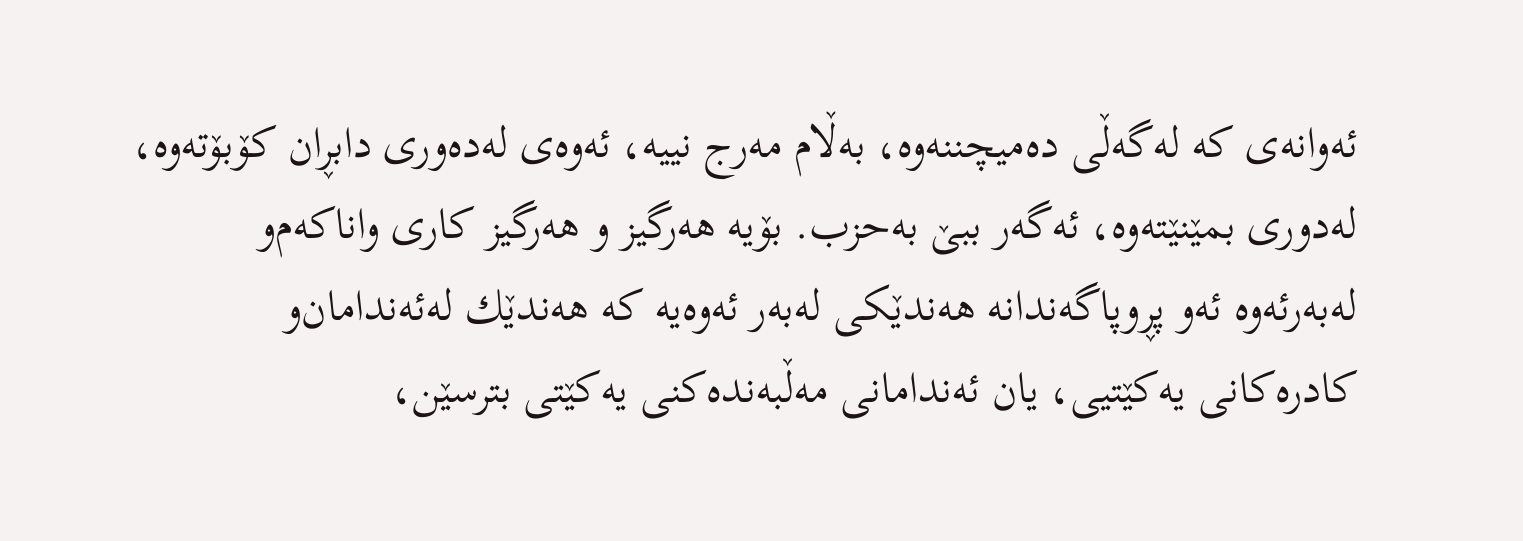ئه‌وانه‌ی كه‌ له‌گه‌ڵی ده‌میچننه‌وه‌، به‌ڵام مه‌رج نییه‌، ئه‌وه‌ی له‌ده‌وری دابڕان كۆبۆته‌وه‌، له‌دوری بمێنێته‌وه‌، ئه‌گه‌ر ببێ‌ به‌حزب. بۆیه‌ هه‌رگیز و هه‌رگیز كاری واناكه‌م‌و له‌به‌رئه‌وه‌ ئه‌و پڕوپاگه‌ندانه‌ هه‌ندێكی له‌به‌ر ئه‌وه‌یه‌ كه‌ هه‌ندێك له‌ئه‌ندامان‌و كادره‌كانی یه‌كێتیی، یان ئه‌ندامانی مه‌ڵبه‌نده‌كنی یه‌كێتی بترسێن،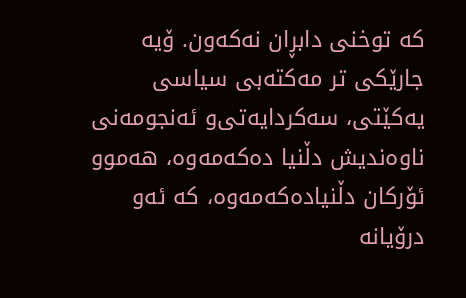كه‌ توخنی دابڕان نه‌كه‌ون. ۆیه‌ جارێكی تر مه‌كته‌بی سیاسی یه‌كێتی، سه‌كردایه‌تی‌و ئه‌نجومه‌نی ناوه‌ندیش دڵنیا ده‌كه‌مه‌وه‌، هه‌موو ئۆركان دڵنیاده‌كه‌مه‌وه‌، كه‌ ئه‌و درۆیانه‌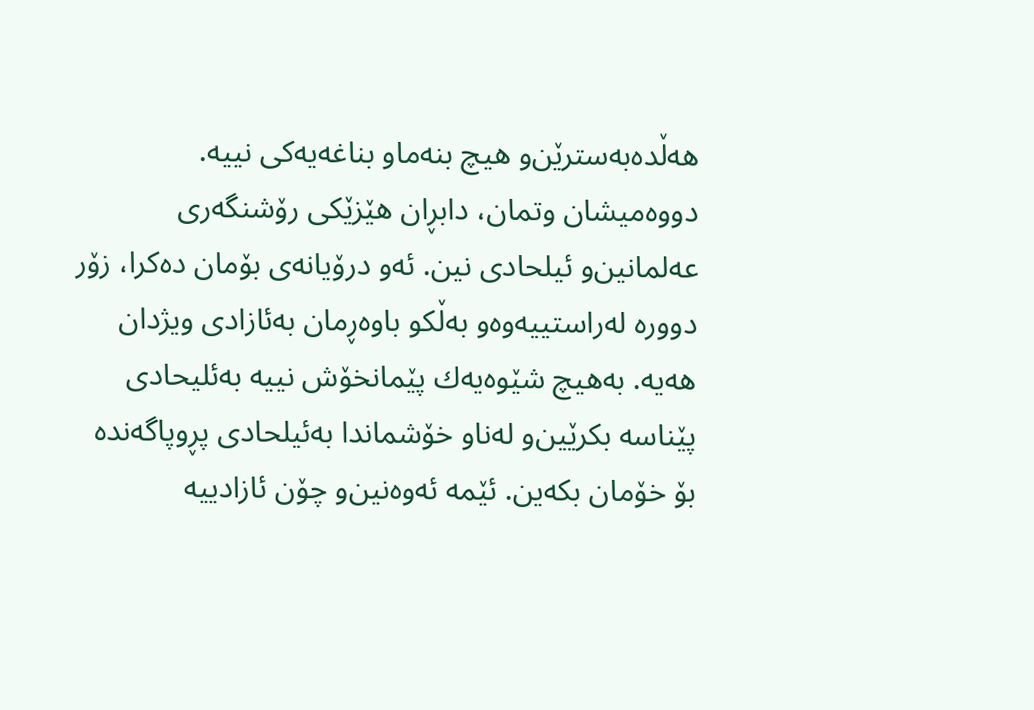هه‌ڵده‌به‌سترێن‌و هیچ بنه‌ماو بناغه‌یه‌كی نییه‌.
دووه‌میشان وتمان، دابڕان هێزێكی رۆشنگه‌ری عه‌لمانین‌و ئیلحادی نین. ئه‌و درۆیانه‌ی بۆمان ده‌كرا، زۆر دووره‌ له‌راستییه‌وه‌و به‌ڵكو باوه‌ڕمان به‌ئازادی ویژدان هه‌یه‌. به‌هیچ شێوه‌یه‌ك پێمانخۆش نییه‌ به‌ئلیحادی پێناسه‌ بكرێین‌و له‌ناو خۆشماندا به‌ئیلحادی پڕوپاگه‌نده‌ بۆ خۆمان بكه‌ین. ئێمه‌ ئه‌وه‌نین‌و چۆن ئازادییه‌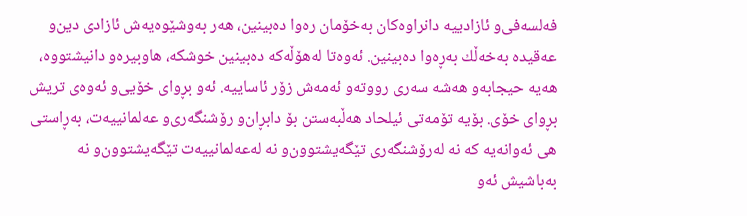فه‌لسه‌فی‌و ئازادییه‌ دانراوه‌كان به‌خۆمان ره‌وا ده‌بینین، هه‌ر به‌وشێوه‌یه‌ش ئازادی دین‌و عه‌قیده‌ به‌خه‌ڵك به‌ڕه‌وا ده‌بینین. ئه‌وه‌تا له‌هۆڵه‌كه‌ ده‌بینین خوشكه‌، هاوبیره‌و دانیشتووه‌، هه‌یه‌ حیجابه‌و هه‌شه‌ سه‌ری رووته‌‌و ئه‌مه‌ش زۆر ئاساییه‌. ئه‌و بڕوای خۆیی‌و ئه‌وه‌ی تریش بڕوای خۆی. بۆیه‌ تۆمه‌تی ئیلحاد هه‌ڵبه‌ستن بۆ دابڕان‌و رۆشنگه‌ری‌و عه‌لمانییه‌ت، به‌ڕاستی هی ئه‌وانه‌یه‌ كه‌ نه‌ له‌رۆشنگه‌ری تێگه‌یشتوون‌و نه‌ له‌عه‌لمانییه‌ت تێگه‌یشتوون‌و نه‌ به‌باشیش ئه‌و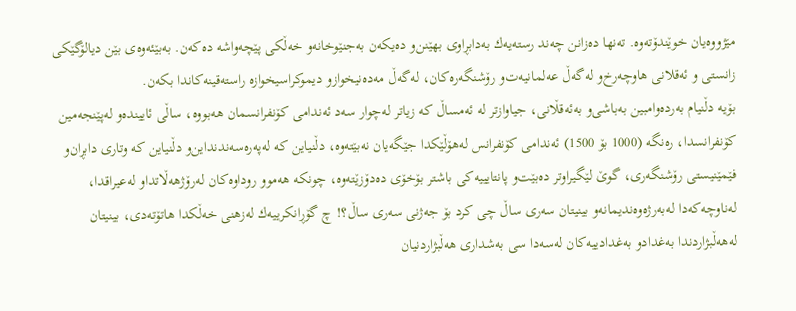مێژووه‌یان خوێندۆته‌وه‌. ته‌نها ده‌زانن چه‌ند رسته‌یه‌ك به‌دابڕاوی بهێنن‌و ده‌یكه‌ن به‌جنێوخانه‌و خه‌ڵكی پێچه‌واشه‌ ده‌كه‌ن. به‌بێئه‌وه‌ی بێن دیالۆگێكی زانستی ‌و ئه‌قلانی هاوچه‌رخ‌و له‌گه‌ڵ عه‌لمانیه‌ت‌و رۆشنگه‌ره‌كان، له‌گه‌ڵ مه‌ده‌نیخوازو دیموكراسیخوازه‌ راسته‌قینه‌كاندا بكه‌ن.
بۆیه‌ دڵنیام به‌رده‌وامبین به‌باشی‌و به‌ئه‌قڵانی، جیاوازتر له‌ ئه‌مساڵ كه‌ زیاتر له‌چوار سه‌د ئه‌ندامی كۆنفرانسمان هه‌بووه‌، ساڵی ئایینده‌و له‌پێنجه‌مین كۆنفرانسدا، ره‌نگه‌ (1000 بۆ 1500) ئه‌ندامی كۆنفرانس له‌هۆڵێكدا جێگه‌یان نه‌بێته‌وه‌، دڵنیاین كه‌ له‌په‌ره‌سه‌ندنداین‌و دڵنیاین كه‌ وتاری دابڕان‌و فێمێنیستی رۆشنگه‌ری، گوێ لێگیراوتر ده‌بێت‌و پانتایییه‌كی باشتر بۆخۆی ده‌دۆزێته‌وه‌، چونكه‌ هه‌موو روداوه‌كان له‌رۆژهه‌ڵاتداو له‌عیراقدا، له‌ناوچه‌كه‌دا له‌به‌رژه‌وه‌ندیمانه‌و بینیتان سه‌ری ساڵ چی كرد بۆ جه‌ژنی سه‌ری ساڵ؟! چ گۆڕانكرییه‌ك له‌زهنی خه‌ڵكدا هاتۆته‌دی، بینیتان له‌هه‌ڵبژاردندا به‌غدادو به‌غدادییه‌كان له‌سه‌دا سی به‌شداری هه‌ڵبژاردنیان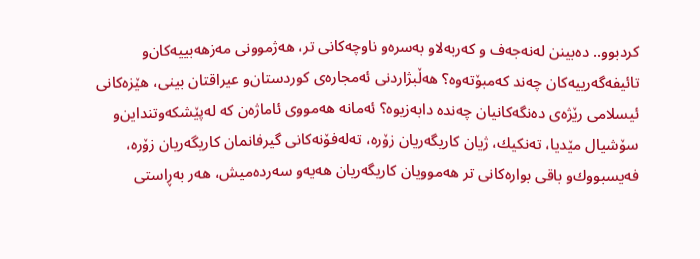كردبوو.. ده‌بینن له‌نه‌جه‌ف و كه‌ربه‌لاو به‌سره‌و ناوچه‌كانی تر، هه‌ژموونی مه‌زهه‌بییه‌كان‌و تائیفه‌گه‌رییه‌كان چه‌ند كه‌مبۆته‌وه‌؟ هه‌ڵبژاردنی ئه‌مجاره‌ی كوردستان‌و عیراقتان بینی، هێزه‌كانی ئیسلامی رێژه‌ی ده‌نگه‌كانیان چه‌نده‌ دابه‌زیوه‌؟ ئه‌مانه‌ هه‌مووی ئاماژه‌ن كه‌ له‌پێشكه‌وتنداین‌و سۆشیال مێدیا، ته‌نكیك، ژیان كاریگه‌ریان زۆره‌، ته‌له‌فۆنه‌كانی گیرفانمان كاریگه‌ریان زۆره‌، فه‌یسبووك‌و باقی بواره‌كانی تر هه‌موویان كاریگه‌ریان هه‌یه‌و سه‌رده‌میش، هه‌ر به‌ڕاستی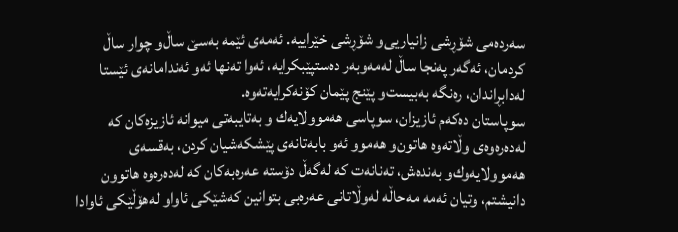سه‌رده‌می شۆڕشی زانیاریی‌و شۆڕشی خێراییه‌. ئه‌مه‌ی ئێمه‌ به‌سێ‌ ساڵ‌و چوار ساڵ كردمان، ئه‌گه‌ر په‌نجا ساڵ له‌مه‌وبه‌ر ده‌ستپێبكرایه‌، ئه‌وا ته‌نها ئه‌و ئه‌ندامانه‌ی ئێستا له‌دابڕاندان، ره‌نگه‌ به‌بیست‌و پێنج پێمان كۆنه‌كرایه‌ته‌وه‌.
سوپاستان ده‌كه‌م ئازیزان، سوپاسی هه‌موولایه‌ك و به‌تایبه‌تی میوانه‌ ئازیزه‌كان كه‌ له‌ده‌ره‌وه‌ی وڵاته‌وه‌ هاتون‌و هه‌موو ئه‌و بابه‌تانه‌ی پێشكه‌شیان كردن، به‌قسه‌ی هه‌موولایه‌وك‌و به‌نده‌ش، ته‌نانه‌ت كه‌ له‌گه‌ڵ دۆسته‌ عه‌ره‌به‌كان كه‌ له‌ده‌ره‌وه‌ هاتوون دانیشتم، وتیان ئه‌مه‌ مه‌حاڵه‌ له‌وڵاتانی عه‌ره‌بی بتوانین كه‌شێكی ئاواو له‌هۆڵێكی ئاوادا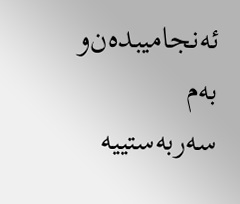ئه‌نجامیبده‌ن‌و به‌م سه‌ربه‌ستییه‌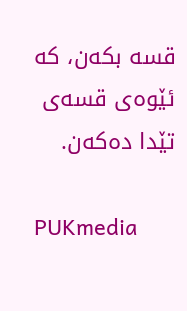قسه‌ بكه‌ن، كه‌ ئێوه‌ی قسه‌ی تێدا ده‌كه‌ن.

PUKmedia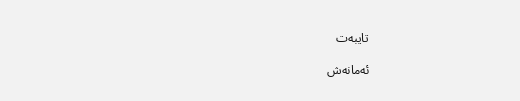تايبه‌ت

ئەمانەش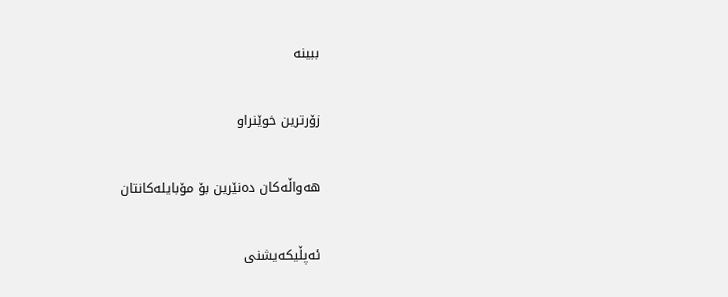ببینە

زۆرترین خوێنراو

هەواڵەکان دەنێرین بۆ مۆبایلەکانتان

ئەپڵیکەیشنی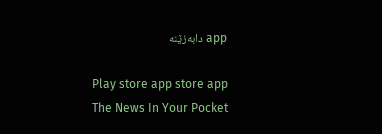app دابەزێنە

Play store app store app
The News In Your Pocket